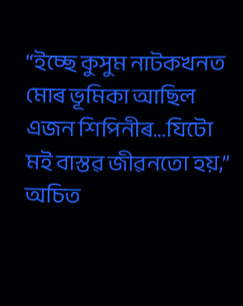“ইচ্ছে কুসুম নাটকখনত মোৰ ভূমিকা আছিল এজন শিপিনীৰ…যিটো মই বাস্তৱ জীৱনতো হয়,” অচিত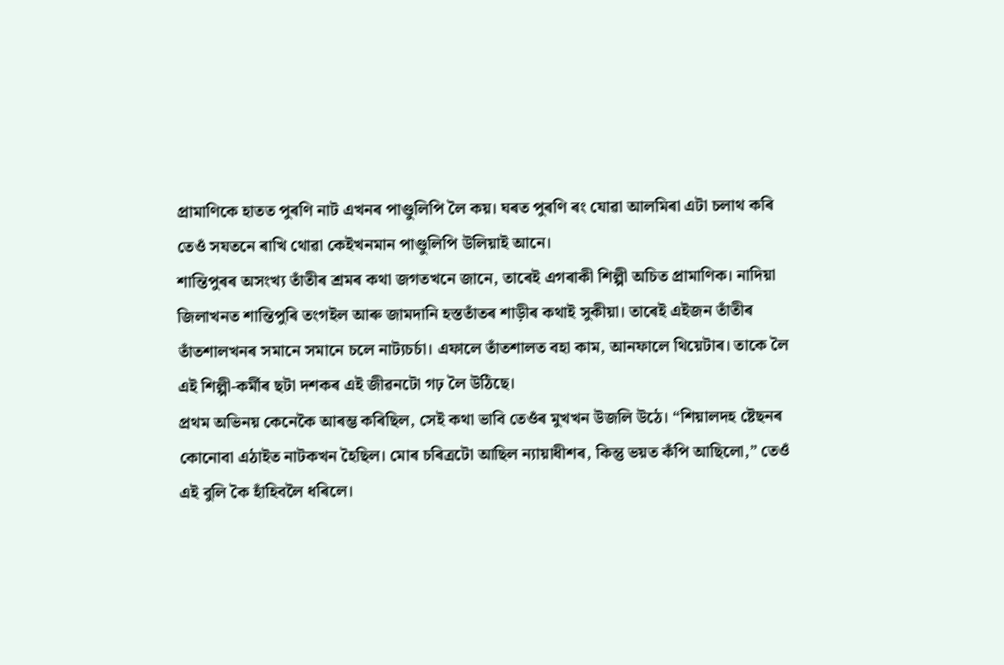প্ৰামাণিকে হাতত পুৰণি নাট এখনৰ পাণ্ডুলিপি লৈ কয়। ঘৰত পুৰণি ৰং যোৱা আলমিৰা এটা চলাথ কৰি তেওঁ সযতনে ৰাখি থোৱা কেইখনমান পাণ্ডুলিপি উলিয়াই আনে।
শান্তিপুৰৰ অসংখ্য তাঁতীৰ শ্ৰমৰ কথা জগতখনে জানে, তাৰেই এগৰাকী শিল্পী অচিত প্ৰামাণিক। নাদিয়া জিলাখনত শান্তিপুৰি তংগইল আৰু জামদানি হস্ততাঁতৰ শাড়ীৰ কথাই সুকীয়া। তাৰেই এইজন তাঁতীৰ তাঁতশালখনৰ সমানে সমানে চলে নাট্যচৰ্চা। এফালে তাঁতশালত বহা কাম, আনফালে থিয়েটাৰ। তাকে লৈ এই শিল্পী-কৰ্মীৰ ছটা দশকৰ এই জীৱনটো গঢ় লৈ উঠিছে।
প্ৰথম অভিনয় কেনেকৈ আৰম্ভ কৰিছিল, সেই কথা ভাবি তেওঁৰ মুখখন উজলি উঠে। “শিয়ালদহ ষ্টেছনৰ কোনোবা এঠাইত নাটকখন হৈছিল। মোৰ চৰিত্ৰটো আছিল ন্যায়াধীশৰ, কিন্তু ভয়ত কঁপি আছিলো,” তেওঁ এই বুলি কৈ হাঁহিবলৈ ধৰিলে।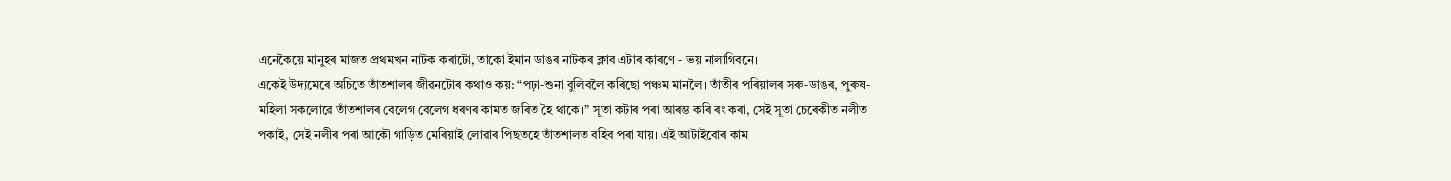এনেকৈয়ে মানুহৰ মাজত প্ৰথমখন নাটক কৰাটো, তাকো ইমান ডাঙৰ নাটকৰ ক্লাব এটাৰ কাৰণে - ভয় নালাগিবনে।
একেই উদ্যমেৰে অচিতে তাঁতশালৰ জীৱনটোৰ কথাও কয়: “পঢ়া-শুনা বুলিবলৈ কৰিছো পঞ্চম মানলৈ। তাঁতীৰ পৰিয়ালৰ সৰু-ডাঙৰ, পুৰুষ-মহিলা সকলোৱে তাঁতশালৰ বেলেগ বেলেগ ধৰণৰ কামত জৰিত হৈ থাকে।” সূতা কটাৰ পৰা আৰম্ভ কৰি ৰং কৰা, সেই সূতা চেৰেকীত নলীত পকাই, সেই নলীৰ পৰা আকৌ গাড়িত মেৰিয়াই লোৱাৰ পিছতহে তাঁতশালত বহিব পৰা যায়। এই আটাইবোৰ কাম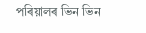পৰিয়ালৰ ভিন ভিন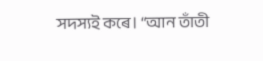সদস্যই কৰে। “আন তাঁতী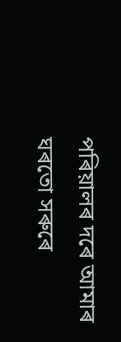পৰিয়ালৰ দৰে আমাৰ ঘৰতো সৰুৰে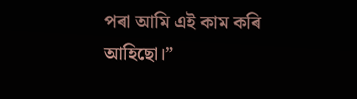পৰা আমি এই কাম কৰি আহিছো।”